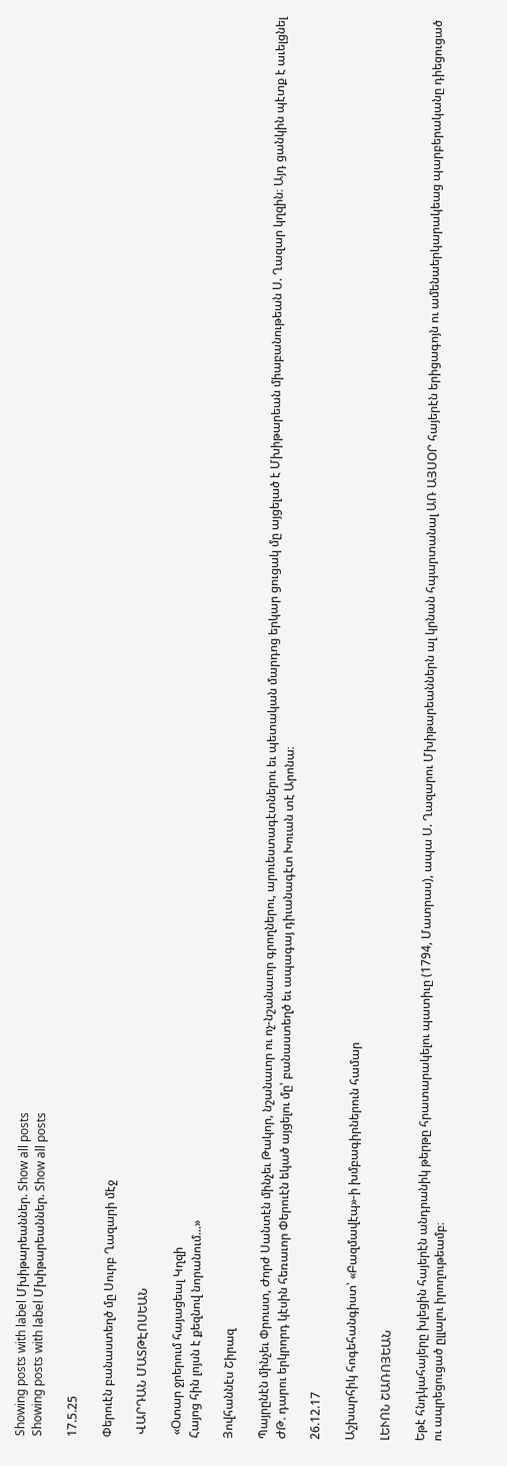Showing posts with label Մխիթարեաններ. Show all posts
Showing posts with label Մխիթարեաններ. Show all posts

17.5.25

Փերուէն բանաստեղծ մը Սուրբ Ղազարի մէջ

 ՎԱՐԴԱՆ ՄԱՏԹԷՈՍԵԱՆ

 «Օտար ջրերում հայացեալ Կղզի
Հայոց հին լոյսն է քեզնով նորանում...»

Յովհաննէս Շիրազ

Պայրընէն մինչեւ Փրուստ, Ժորժ Սանտէն մինչեւ Թակոր, նշանաւոր ու ոչ-նշանաւոր գրողներու, արուեստագէտներու եւ պետական մարդոց երկար ցուցակ մը այցելած է Մխիթարեան միաբանութեան Ս. Ղազար կղզին։ Այդ ցանկին պէտք է աւելցնել ԺԹ. դարու երկրորդ կէսին հեռաւոր Փերուէն եկած այցելու մը՝ բանաստեղծ եւ ապագայ դիւանագէտ Խուան տէ Արոնա։

26.12.17

Աշխարհիկ հոգեհանգիստ՝ «Բազմավէպ»-ի խմբագիրներուն համար

ԼԵՒՈՆ ՇԱՌՈՅԵԱՆ

Եթէ հնդկահայերը խլեցին հայերէն անդրանիկ թերթը հրատարակելու պատիւը (1794, Մատրաս), ապա Ս. Ղազարու Մխիթարեաններն ալ կրնան հպարտանալ ԱՌ ԱՅՍՕՐ հայերէն երիցագոյն ու ամենաերկարակեաց պարբերականը դիեցուցած ու ապրեցուցած ըլլալու իրողութեամբ։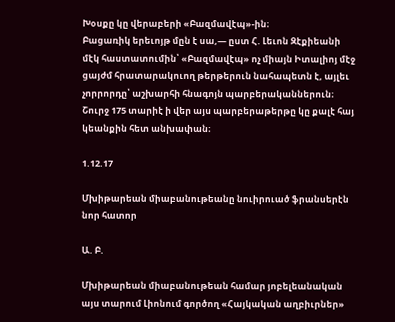Խօսքը կը վերաբերի «Բազմավէպ»-ին։
Բացառիկ երեւոյթ մըն է սա,— ըստ Հ. Լեւոն Զէքիեանի մէկ հաստատումին՝ «Բազմավէպ» ոչ միայն Իտալիոյ մէջ ցայժմ հրատարակուող թերթերուն նահապետն է, այլեւ չորրորդը՝ աշխարհի հնագոյն պարբերականներուն։
Շուրջ 175 տարիէ ի վեր այս պարբերաթերթը կը քալէ հայ կեանքին հետ անխափան։

1.12.17

Մխիթարեան միաբանութեանը նուիրուած ֆրանսերէն նոր հատոր

Ա. Բ.

Մխիթարեան միաբանութեան համար յոբելեանական այս տարում Լիոնում գործող «Հայկական աղբիւրներ»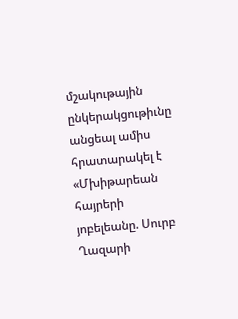մշակութային ընկերակցութիւնը անցեալ ամիս հրատարակել է «Մխիթարեան հայրերի յոբելեանը. Սուրբ Ղազարի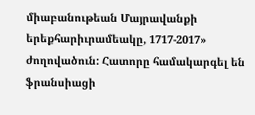միաբանութեան Մայրավանքի երեքհարիւրամեակը, 1717-2017» ժողովածուն: Հատորը համակարգել են ֆրանսիացի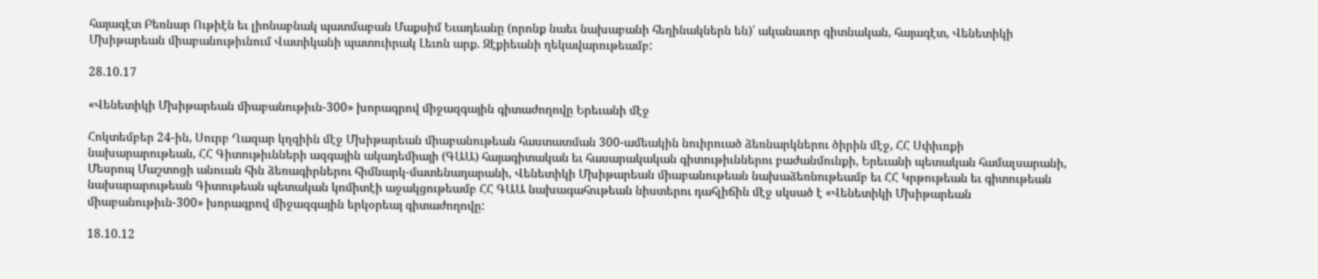հայագէտ Բեռնար Ութիէն եւ լիոնաբնակ պատմաբան Մաքսիմ Եւադեանը (որոնք նաեւ նախաբանի հեղինակներն են)՝ ականաւոր գիտնական, հայագէտ, Վենետիկի Մխիթարեան միաբանութիւնում Վատիկանի պատուիրակ Լեւոն արք. Զէքիեանի ղեկավարութեամբ:

28.10.17

«Վենետիկի Մխիթարեան միաբանութիւն-300» խորագրով միջազգային գիտաժողովը Երեւանի մէջ

Հոկտեմբեր 24-ին, Սուրբ Ղազար կղզիին մէջ Մխիթարեան միաբանութեան հաստատման 300-ամեակին նուիրուած ձեռնարկներու ծիրին մէջ, ՀՀ Սփիւռքի նախարարութեան, ՀՀ Գիտութիւնների ազգային ակադեմիայի (ԳԱԱ) հայագիտական եւ հասարակական գիտութիւններու բաժանմունքի, Երեւանի պետական համալսարանի, Մեսրոպ Մաշտոցի անուան հին ձեռագիրներու հիմնարկ-մատենադարանի, Վենետիկի Մխիթարեան միաբանութեան նախաձեռնութեամբ եւ ՀՀ Կրթութեան եւ գիտութեան նախարարութեան Գիտութեան պետական կոմիտէի աջակցութեամբ ՀՀ ԳԱԱ նախագահութեան նիստերու դահլիճին մէջ սկսած է «Վենետիկի Մխիթարեան միաբանութիւն-300» խորագրով միջազգային երկօրեայ գիտաժողովը:

18.10.12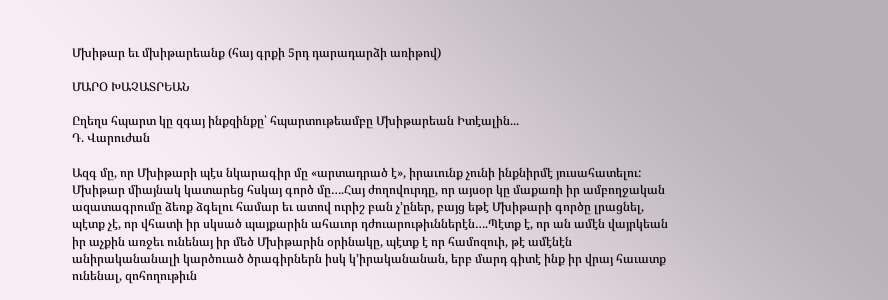Մխիթար եւ մխիթարեանք (հայ գրքի 5րդ դարադարձի առիթով)

ՄԱՐՕ ԽԱՉԱՏՐԵԱՆ

Ըղեղս հպարտ կը զգայ ինքզինքը՝ հպարտութեամբը Մխիթարեան Իտէալին...
Դ. Վարուժան

Ազգ մը, որ Մխիթարի պէս նկարագիր մը «արտադրած է», իրաւունք չունի ինքնիրմէ յուսահատելու: Մխիթար միայնակ կատարեց հսկայ գործ մը….Հայ ժողովուրդը, որ այսօր կը մաքառի իր ամբողջական ազատագրումը ձեռք ձգելու համար եւ ատով ուրիշ բան չ՚ըներ, բայց եթէ Մխիթարի գործը լրացնել, պէտք չէ, որ վհատի իր սկսած պայքարին ահաւոր դժուարութիւններէն….Պէտք է, որ ան ամէն վայրկեան իր աչքին առջեւ ունենայ իր մեծ Մխիթարին օրինակը, պէտք է որ համոզուի, թէ ամէնէն անիրականանալի կարծուած ծրագիրներն իսկ կ՚իրականանան, երբ մարդ գիտէ ինք իր վրայ հաւատք ունենալ, զոհողութիւն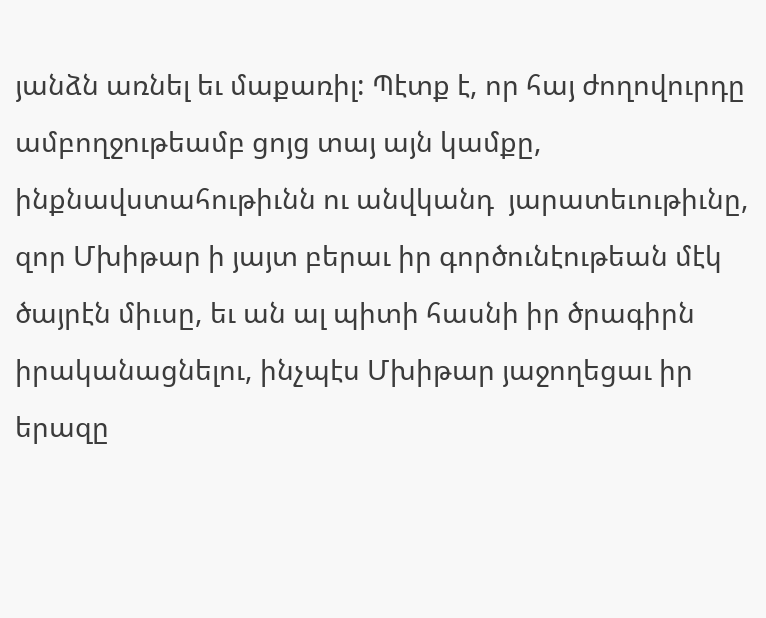յանձն առնել եւ մաքառիլ: Պէտք է, որ հայ ժողովուրդը ամբողջութեամբ ցոյց տայ այն կամքը, ինքնավստահութիւնն ու անվկանդ  յարատեւութիւնը, զոր Մխիթար ի յայտ բերաւ իր գործունէութեան մէկ ծայրէն միւսը, եւ ան ալ պիտի հասնի իր ծրագիրն իրականացնելու, ինչպէս Մխիթար յաջողեցաւ իր երազը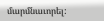մարմնաւորել: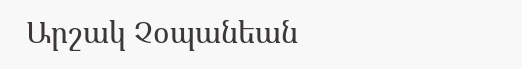Արշակ Չօպանեան